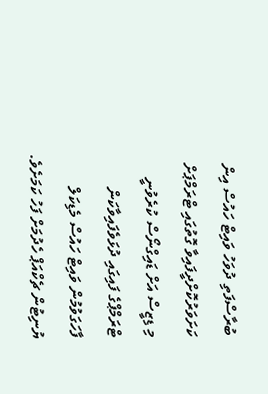ބުރާސްފަތި ދުވަހު ވައިޓް ހައުސް އިން ކަށަވަރުކޮށްދީފައިވާ ގޮތުގައި ޓްރަމްޕަށް މި ޑިޒީސް އަށް ޑައިގްނޯސް ކުރެވުނީ ޓްރަމްޕްގެ ފައިގައި ދުޅަވެފައިވާކަން ފާހަގަވުމުން ވައިޓް ހައުސް މެޑިކަލް ޔުނިޓުން ޗެކްއަޕް ހެދުމަށް ފަހު ކަމަށެވެ.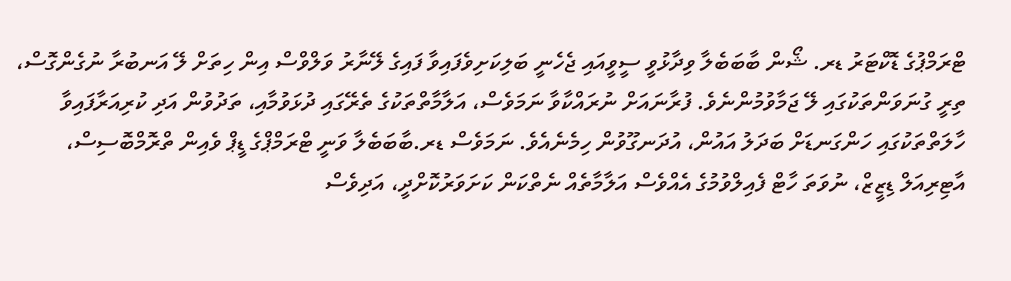ޓްރަމްޕުގެ ޑޮކްޓަރު ޑރ. ޝޯން ބާބަބެލާ ވިދާޅުވީ ސީވީއައި ޖެހެނީ ބަލިކަށިވެފައިވާ ފައިގެ ލޭނާރު ވަލްވްސް އިން ހިތަށް ލޭ އަނބުރާ ނުގެންގޮސް، ތިރީ ގުނަވަންތަކުގައި ލޭ ޖަމާވުމުންނެވެ. ފުރާނައަށް ނުރައްކާވާ ނަމަވެސް، އަލާމާތްތަކުގެ ތެރޭގައި ދުޅަވުމާއި، ތަދުވުން އަދި ކުރިއަރާފައިވާ ހާލަތްތަކުގައި ހަންގަނޑަށް ބަދަލު އައުން، އުދަނގޫވުން ހިމެނެއެވެ. ނަމަވެސް ޑރ.ބާބަބެލާ ވަނީ ޓްރަމްޕްގެ ޑީޕް ވެއިން ތްރޮމްބޮސިސް، އާޓިރިއަލް ޑިޒީޒް، ނުވަތަ ހާޓް ފެއިލްވުމުގެ އެއްވެސް އަލާމާތެއް ނެތްކަން ކަށަވަރުކޮށްދީ، އަދިވެސް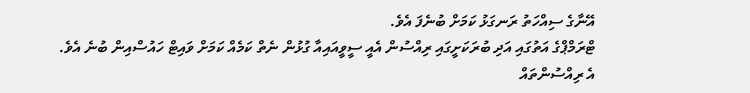އޭނާގެ ސިއްހަތު ރަނގަޅު ކަމަށް ބުނެފަ އެވެ.
ޓްރަމްޕްގެ އަތުގައި އަދި ބުރަކަށީގައި ރިއްސުން އެއީ ސީވީއައިއާ ގުޅުން ނެތް ކަމެއް ކަމަށް ވައިޓް ހައުސްއިން ބުނެ އެވެ. އެ ރިއްސުންތައް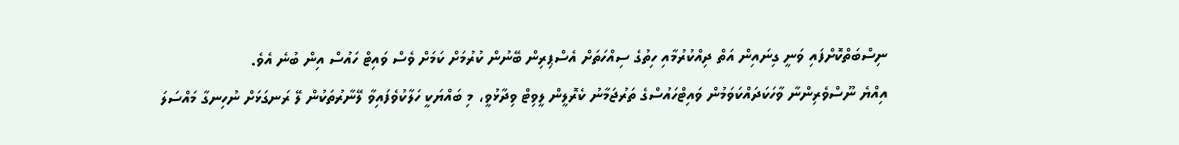ނިސްބަތްކޮށްފައި ވަނީ ގިނައިން އަތް ދިއްކުރުމާއި ހިތުގެ ސިއްހަތަށް އެސްޕިރިން ބޭނުން ކުރުމަށް ކަމަށް ވެސް ވައިޓް ހައުސް އިން ބުނެ އެވެ.
އިއްޔެ ނޫސްވެރިންނާ ވާހަކަދައްކަވަމުން ވައިޓްހައުސްގެ ތަރުޖަމާނު ކެރޮލީން ލީވިޓް ވިދާޅުވީ، މި ބައްޔަކީ ހަލާކުވެފައިވާ ލޭނާރުތަކުން ލޭ ރަނގަޅަށް ނުހިނގާ މައްސަލަ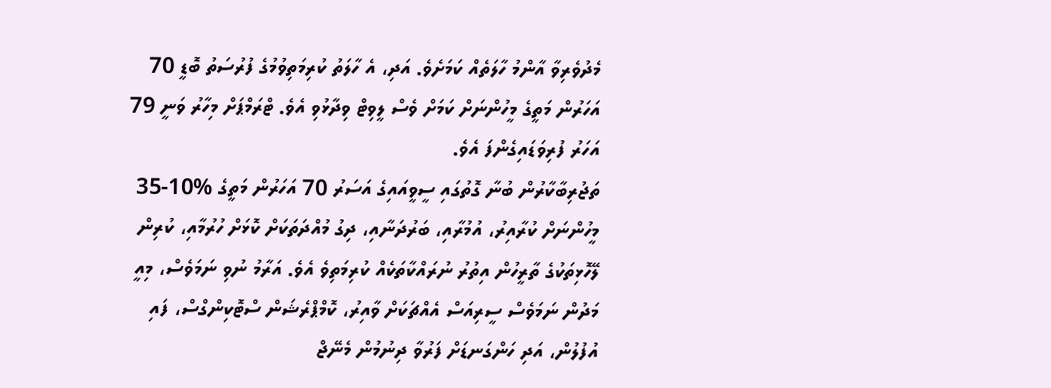މެދުވެރިވާ އާންމު ހާލަތެއް ކަމަށެވެ. އަދި، އެ ހާލަތު ކުރިމަތިވުމުގެ ފުރުސަތު ބޮޑީ 70 އަހަރުން މަތީގެ މީހުންނަށް ކަމަށް ވެސް ލީވިޓް ވިދާޅުވި އެވެ. ޓްރަމްޕަށް މިހާރު ވަނީ 79 އަހަރު ފުރިވަޑައިގެންފަ އެވެ.
ތަޖުރިބާކާރުން ބުނާ ގޮތުގައި ސީވީއައިގެ އަސަރު 70 އަހަރުން މަތީގެ %10-35 މީހުންނަށް ކުރާއިރު، އުމުރާއި، ބަރުދަނާއި، ދިގު މުއްދަތަކަށް ކޮޅަށް ހުރުމާއި، ކުރިން ލޭހޮޅިތަކުގެ ތާރީހުން އިތުރު ނުރައްކާތަކެއް ކުރިމަތިވެ އެވެ. އަރާމު ނުވި ނަމަވެސް، މިއީ މަދުން ނަމަވެސް ސީރިއަސް އެއްޗަކަށް ވާއިރު، ކޮމްޕްރެޝަން ސްޓޮކިންގްސް، ފައި އުފުލުން، އަދި ހަންގަނޑަށް ފަރުވާ ދިނުމުން މެނޭޖް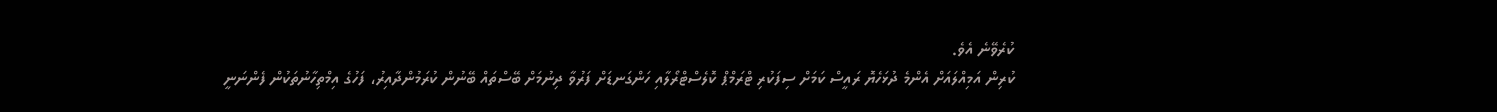ކުރެވޭނެ އެވެ.
ކުރިން އަމިއްލައަށް އެންމެ ދުޅަހެޔޮ ރައީސް ކަމަށް ސިފަކުރި ޓްރަމްޕް ކޮލެސްޓްރޯލާއި ހަންގަނޑަށް ފަރުވާ ދިނުމަށް ބޭސްތައް ބޭނުން ކުރަމުންދާއިރު، ފަހުގެ އިމްތިހާނުތަކުން ފެންނަނީ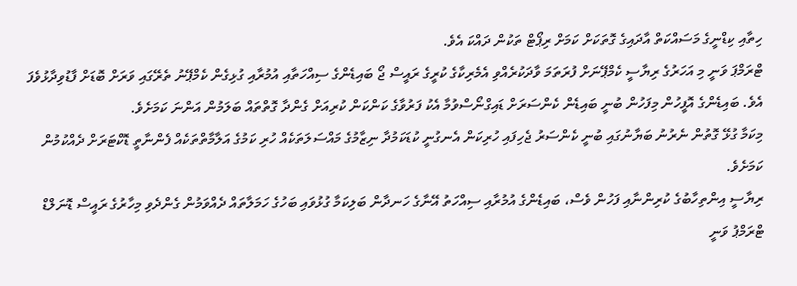ހިތާއި ކިޑްނީގެ މަސައްކަތް އާދައިގެ ގޮތަކަށް ކަމަށް ރިޕޯޓް ތަކުން ދައްކަ އެވެ.
ޓްރަމްޕަ ވަނީ މި އަހަރުގެ ރިޔާސީ ކެމްޕޭނަށް ފުރަތަމަ ވާދަކުރެއްވި އެމެރިކާގެ ކުރީގެ ރައީސް ޖޯ ބައިޑެންގެ ސިއްހަތާއި އުމުރާއި ގުޅިގެން ކެމްޕޭނު ތެރޭގައި ވަރަށް ބޮޑަށް ފާޑުވިދާޅުވެފަ އެވެ. ބައިޑެންގެ އޮފީހުން މިފަހުން ބުނީ ބައިޑެން ކެންސަރަށް ޑައިގްނޯސްވުމާ އެކު ފަރުވާގެ ކަންކަން ކުރިއަށް ގެންދާ ގޮތްތައް ބަލަމުން އަންނަ ކަމަށެވެ.
މިކަމާ ގުޅޭ ގޮތުން ނެރުނު ބަޔާނުގައި ބުނީ ކެންސަރު ޖެހިފައި ހުރިކަން އެނގުނީ ކުޑަކަމުދާ ނިޒާމުގެ މައްސަލަތަކެއް ހުރި ކަމުގެ އަލާމާތްތަކެއް ފެންނާތީ ޑޮކްޓަރަށް ދެއްކުމުން ކަމަށެވެ.
ރިޔާސީ އިންތިހާބުގެ ކުރިންނާއި ފަހުން ވެސް، ބައިޑެންގެ އުމުރާއި ސިއްހަތު އޭނާގެ ހަނދާން ބަލިކަމާ ގުޅުވައި ބަހުގެ ހަމަލާތައް ދެއްވަމުން ގެންދެވި މިހާރުގެ ރައީސް ޑޮނަލްޑް ޓްރަމްޕު ވަނީ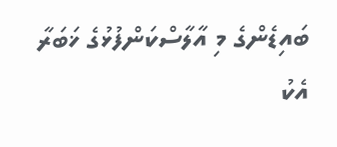ބައިޑެންގެ މި އާލާސްކަންފުޅުގެ ޚަބަރާ އެކު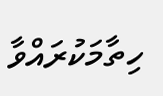ހިތާމަކުރައްވާ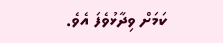ކަމަށް ވިދާޅުވެފަ އެވެ.